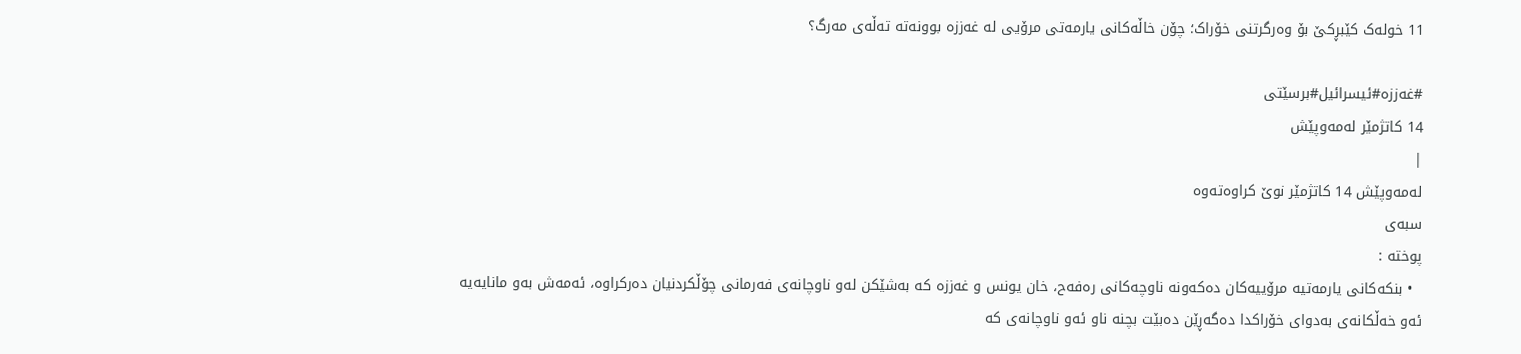11 خولەک کێبڕکێ بۆ وەرگرتنى خۆراک؛ چۆن خاڵەکانى یارمەتی مرۆیی لە غەززە بوونەتە تەڵەى مەرگ؟

#غەززە#ئیسرائیل#برسێتى
14 کاتژمێر لەمەوپێش
|
لەمەوپێش 14 کاتژمێر نوێ کراوەتەوە
سبەی
پوختە :
  • بنکەکانى یارمەتیە مرۆییەکان دەکەونە ناوچەکانى رەفەح، خان یونس و غەززە کە بەشێکن لەو ناوچانەى فەرمانى چۆڵکردنیان دەرکراوە، ئەمەش بەو مانایەیە ئەو خەڵکانەى بەدوای خۆراکدا دەگەڕێن دەبێت بچنە ناو ئەو ناوچانەی کە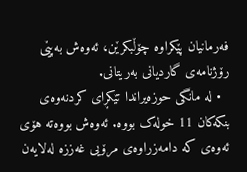فەرمانیان پێکراوە چۆڵبکرێن، ئەوەش بەپێی رۆژنامەى گاردیانى بەریتانى.
  • لە مانگی حوزەیراندا تێکڕای کردنەوەى بنکەکان 11 خولەک بووە. ئەوەش بووەتە هۆی ئەوەی کە دامەزراوەى مرۆیی غەززە لەلایەن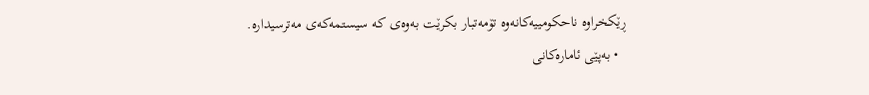ڕێکخراوە ناحکومییەکانەوە تۆمەتبار بکرێت بەوەى کە سیستمەکەى مەترسیدارە.
  • بەپێی ئامارەکانی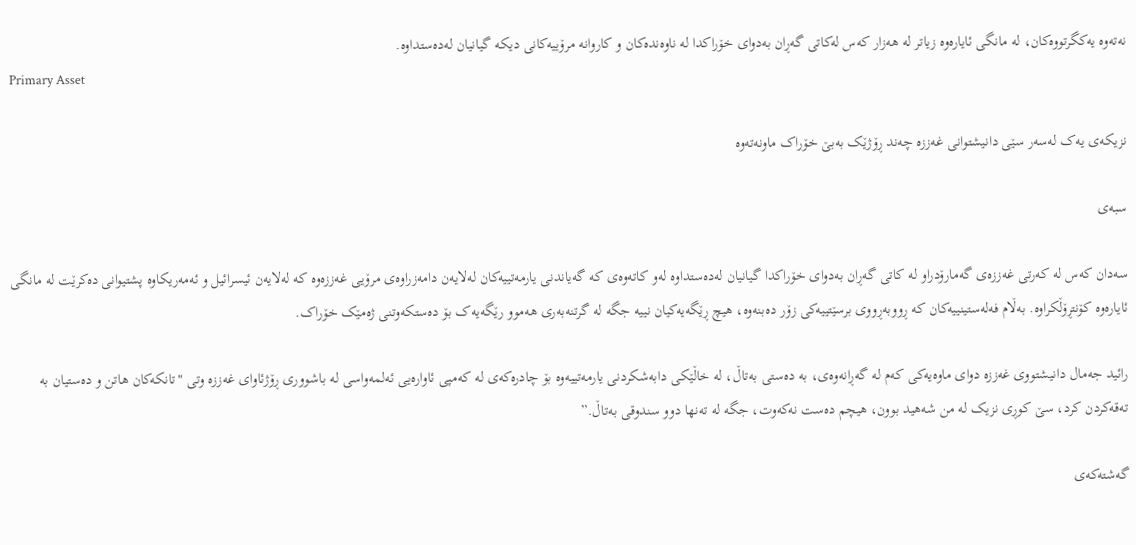نەتەوە یەکگرتووەکان، لە مانگی ئایارەوە زیاتر لە هەزار کەس لەکاتی گەڕان بەدوای خۆراکدا لە ناوەندەکان و کاروانە مرۆییەکانی دیکە گیانیان لەدەستداوە.
Primary Asset

نزیکەی یەک لەسەر سێی دانیشتوانی غەززە چەند ڕۆژێک بەبێ خۆراک ماونەتەوە

سبەى

سەدان کەس لە کەرتى غەززەى گەمارۆدراو لە کاتی گەڕان بەدوای خۆراکدا گیانیان لەدەستداوە لەو کاتەوەی کە گەیاندنى یارمەتییەکان لەلایەن دامەزراوەی مرۆیی غەززەوە کە لەلایەن ئیسرائیل و ئەمەریکاوە پشتیوانى دەکرێت لە مانگی ئایارەوە کۆنتڕۆڵکراوە. بەڵام فەلەستینییەکان کە ڕووبەڕووی برسێتییەکی زۆر دەبنەوە، هیچ ڕێگەیەکیان نییە جگە لە گرتنەبەرى هەموو رێگەیەک بۆ دەستکەوتنى ژەمێک خۆراک.

رائید جەمال دانیشتووى غەززە دوای ماوەیەکی کەم لە گەڕانەوەی، بە دەستی بەتاڵ، لە خاڵێکی دابەشکردنی یارمەتییەوە بۆ چادرەکەی لە کەمپی ئاوارەیی ئەلمەواسی لە باشووری ڕۆژئاوای غەززە وتى "تانکەکان هاتن و دەستیان بە تەقەکردن کرد، سێ کوڕی نزیک لە من شەهید بوون، هیچم دەست نەکەوت، جگە لە تەنها دوو سندوقی بەتاڵ.”

گەشتەکەی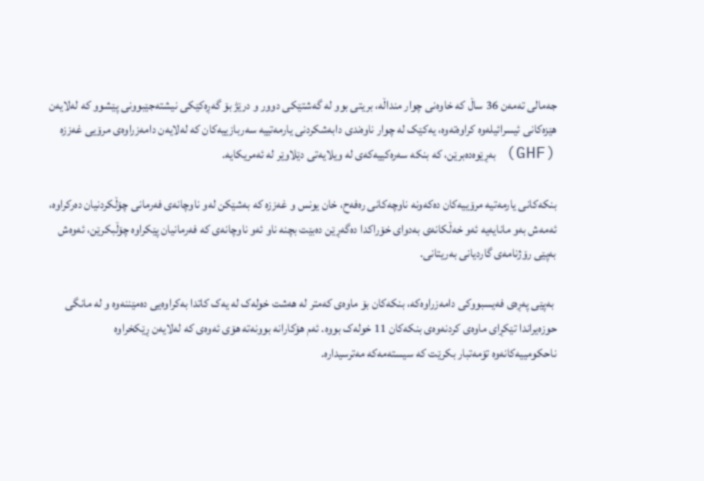جەمالى تەمەن 36 ساڵ کە خاوەنی چوار منداڵە، بریتی بوو لە گەشتێکى دوور و درێژ بۆ گەڕەکێکی نیشتەجێبوونی پێشوو کە لەلایەن هێزەکانی ئیسرائیلەوە کراوەتەوە، یەکێک لە چوار ناوەندی دابەشکردنی یارمەتییە سەربازییەکان کە لەلایەن دامەزراوەی مرۆیی غەززە (GHF) بەڕێوەدەبرێن، کە بنکە سەرەکییەکەی لە ویلایەتی دێلاوێر لە ئەمریکایە.

بنکەکانى یارمەتیە مرۆییەکان دەکەونە ناوچەکانى رەفەح، خان یونس و غەززە کە بەشێکن لەو ناوچانەى فەرمانى چۆڵکردنیان دەرکراوە، ئەمەش بەو مانایەیە ئەو خەڵکانەى بەدوای خۆراکدا دەگەڕێن دەبێت بچنە ناو ئەو ناوچانەی کە فەرمانیان پێکراوە چۆڵبکرێن، ئەوەش بەپێی رۆژنامەى گاردیانى بەریتانى.

 بەپێی پەڕەى فەیسبووکی دامەزراوەکە، بنکەکان بۆ ماوەی کەمتر لە هەشت خولەک لە یەک کاتدا بەکراوەیی دەمێننەوە و لە مانگی حوزەیراندا تێکڕای ماوەى کردنەوەى بنکەکان 11 خولەک بووە. ئەم هۆکارانە بوونەتە هۆی ئەوەی کە لەلایەن ڕێکخراوە ناحکومییەکانەوە تۆمەتبار بکرێت کە سیستەمەکە مەترسیدارە.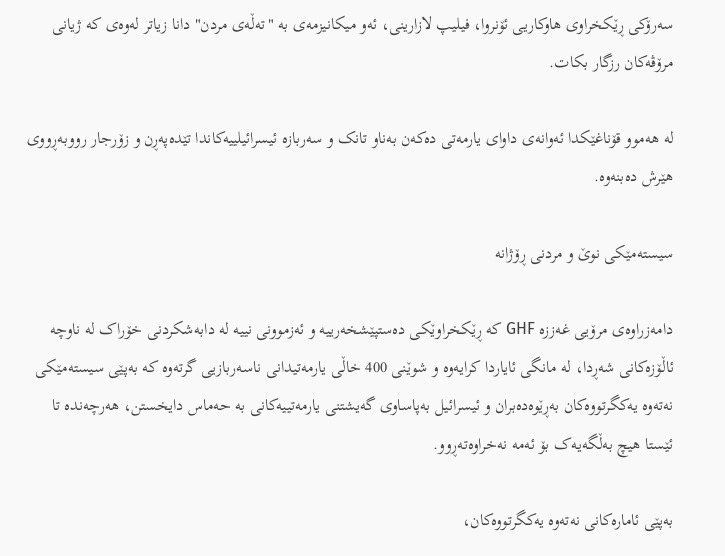سەرۆکی ڕێکخراوی هاوکاریی ئۆنروا، فیلیپ لازارینی، ئەو میکانیزمەى بە "تەڵەی مردن" دانا زیاتر لەوەى کە ژیانى مرۆڤەکان رزگار بکات.

لە هەموو قۆناغێکدا ئەوانەی داوای یارمەتی دەکەن بەناو تانک و سەربازە ئیسرائیلییەکاندا تێدەپەڕن و زۆرجار رووبەڕووى هێرش دەبنەوە.

سیستەمێکی نوێ و مردنی ڕۆژانە

دامەزراوەى مرۆیی غەززە GHF کە ڕێکخراوێکی دەستپێشخەرییە و ئەزموونی نییە لە دابەشکردنی خۆراک لە ناوچە ئاڵۆزەکانی شەڕدا، لە مانگی ئایاردا کرایەوە و شوێنى 400 خاڵی یارمەتیدانی ناسەربازیی گرتەوە کە بەپێی سیستەمێکی نەتەوە یەکگرتووەکان بەڕێوەدەبران و ئیسرائیل بەپاساوى گەیشتنى یارمەتییەکانى بە حەماس دایخستن، هەرچەندە تا ئێستا هیچ بەڵگەیەک بۆ ئەمە نەخراوەتەڕوو.

بەپێی ئامارەکانی نەتەوە یەکگرتووەکان،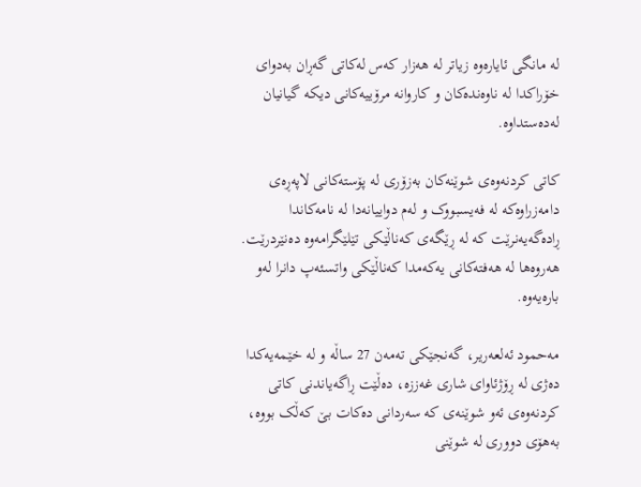لە مانگی ئایارەوە زیاتر لە هەزار کەس لەکاتی گەڕان بەدوای خۆراکدا لە ناوەندەکان و کاروانە مرۆییەکانی دیکە گیانیان لەدەستداوە.

کاتی کردنەوەی شوێنەکان بەزۆری لە پۆستەکانی لاپەڕەى دامەزراوەکە لە فەیسبووک و لەم دواییانەدا لە نامەکاندا ڕادەگەیەنرێت کە لە ڕێگەی کەناڵێکی تێلێگرامەوە دەنێردرێت. هەروەها لە هەفتەکانی یەکەمدا کەناڵێکی واتسئەپ دانرا لەو بارەیەوە.

مەحمود ئەلعەریر، گەنجێکی تەمەن 27 ساڵە و لە خێمەیەکدا دەژی لە ڕۆژئاوای شاری غەززە، دەڵێت ڕاگەیاندنی کاتی کردنەوەی ئەو شوێنەی کە سەردانى دەکات بێ کەڵک بووە، بەهۆی دووری لە شوێنی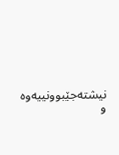نیشتەجێبوونییەوە و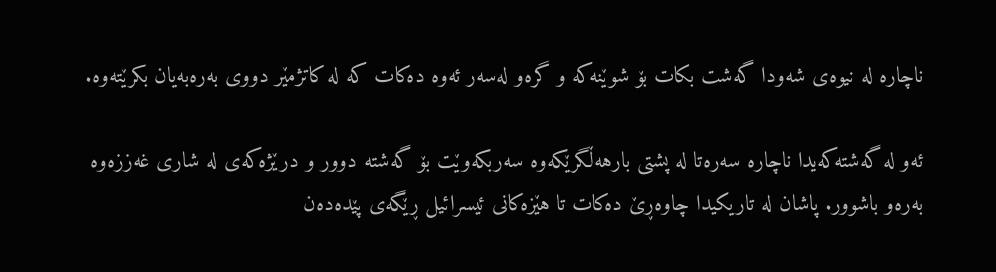ناچارە لە نیوەی شەودا گەشت بکات بۆ شوێنەکە و گرەو لەسەر ئەوە دەکات کە لە کاتژمێر دووى بەرەبەیان بکرێتەوە.

ئەو لە گەشتەکەیدا ناچارە سەرەتا لە پشتی بارهەڵگرێکەوە سەربکەوێت بۆ گەشتە دوور و درێژەکەی لە شاری غەززەوە بەرەو باشوور. پاشان لە تاریکیدا چاوەڕێ دەکات تا هێزەکانی ئیسرائیل ڕێگەی پێدەدەن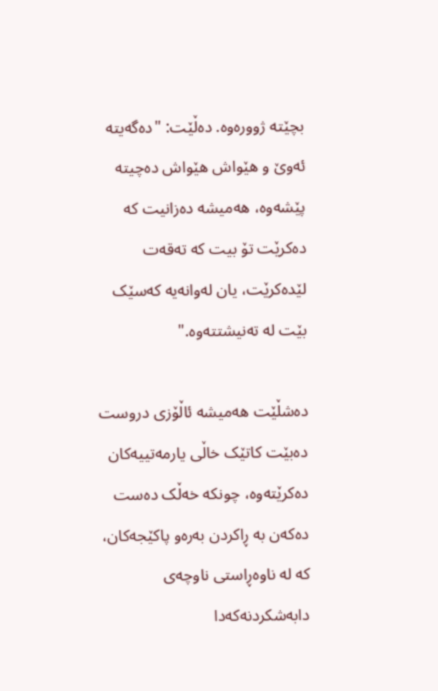بچێتە ژوورەوە. دەڵێت: "دەگەیتە ئەوێ و هێواش هێواش دەچیتە پێشەوە، هەمیشە دەزانیت کە دەکرێت تۆ بیت کە تەقەت لێدەکرێت، یان لەوانەیە کەسێک بێت لە تەنیشتتەوە."

دەشڵێت هەمیشە ئاڵۆزى دروست دەبێت کاتێک خاڵی یارمەتییەکان دەکرێتەوە، چونکە خەڵک دەست دەکەن بە ڕاکردن بەرەو پاکێجەکان، کە لە ناوەڕاستی ناوچەی دابەشکردنەکەدا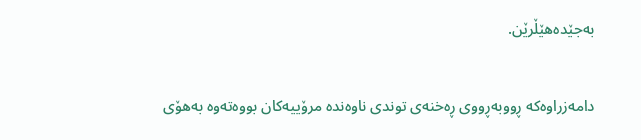بەجێدەهێڵرێن.

دامەزراوەکە ڕووبەڕووی ڕەخنەی توندی ناوەندە مرۆییەکان بووەتەوە بەهۆی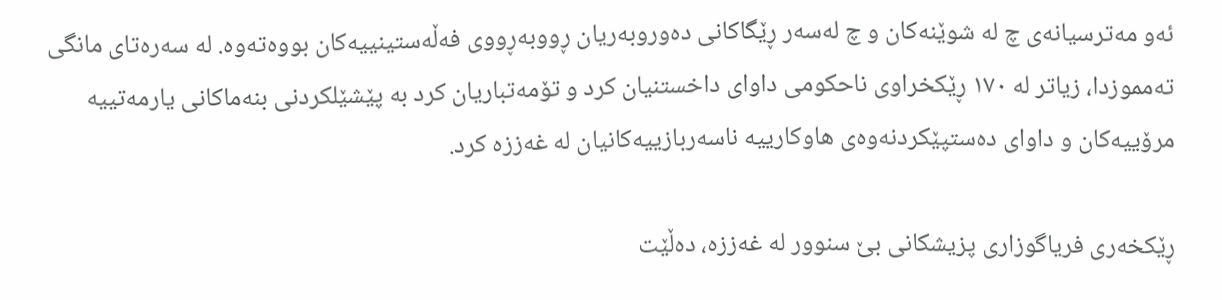ئەو مەترسیانەی چ لە شوێنەکان و چ لەسەر ڕێگاکانی دەوروبەریان ڕووبەڕووی فەڵەستینییەکان بووەتەوە. لە سەرەتای مانگی تەمموزدا، زیاتر لە ١٧٠ ڕێکخراوی ناحکومی داوای داخستنیان کرد و تۆمەتباریان کرد بە پێشێلکردنی بنەماکانی یارمەتییە مرۆییەکان و داوای دەستپێکردنەوەی هاوکارییە ناسەربازییەکانیان لە غەززە کرد.

ڕێکخەری فریاگوزاری پزیشکانی بێ سنوور لە غەززە، دەڵێت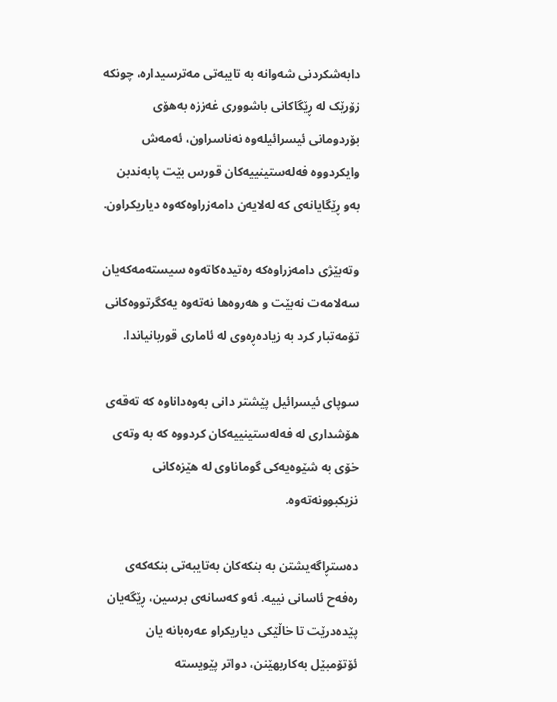دابەشکردنی شەوانە بە تایبەتی مەترسیدارە، چونکە زۆرێک لە ڕێگاکانی باشووری غەززە بەهۆی بۆردومانی ئیسرائیلەوە نەناسراون، ئەمەش وایکردووە فەلەستینییەکان قورس بێت پابەندبن بەو ڕێگایانەی کە لەلایەن دامەزراوەکەوە دیاریکراون.

وتەبێژی دامەزراوەکە رەتیدەکاتەوە سیستەمەکەیان سەلامەت نەبێت و هەروەها نەتەوە یەکگرتووەکانی تۆمەتبار کرد بە زیادەڕەوى لە ئامارى قوربانیاندا.

سوپای ئیسرائیل پێشتر دانی بەوەداناوە کە تەقەی هۆشداری لە فەلەستینییەکان کردووە کە بە وتەی خۆی بە شێوەیەکی گوماناوی لە هێزەکانی نزیکبوونەتەوە.

دەستڕاگەیشتن بە بنکەکان بەتایبەتى بنکەکەى رەفەح ئاسانی نییە. ئەو کەسانەی برسین، ڕێگەیان پێدەدرێت تا خاڵێکی دیاریکراو عەرەبانە یان ئۆتۆمبێل بەکاربهێنن، دواتر پێویستە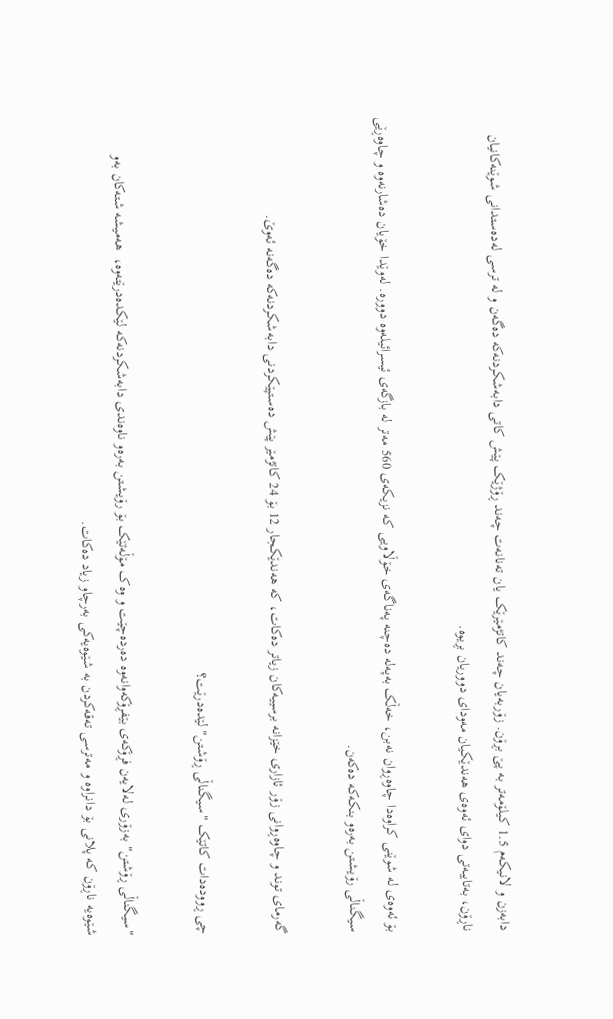دابەزن و لانیکەم 1.5 کیلۆمەتر بە پێ بڕۆن. زۆربەیان چەند کاتژمێرێک یان تەنانەت چەند ڕۆژێک پێش کاتی دابەشکردنەکە دەگەن و لە ترسی لەدەستدانی شوێنەکانیان ناڕۆن، بەتایبەتی دوای ئەوەی هەندێکیان مەودای دووریان بڕیوە.

بۆ ئەوەی لە شوێنی کراوەدا چاوەڕوان نەبن، خەڵک بەپەلە دەچنە پەناگەی خۆڵاویی کە نزیکەی 560 مەتر لە بازگەی ئیسرائیلەوە دوورە. لەوێدا خۆیان دەشارنەوە و چاوەڕێی سیگناڵى رۆیشتن بەرەو بنکەکە دەکەن.

گەرمای توند و چاوەڕوانی زۆر ئازاری خێزانە برسییەکان زیاتر دەکات، کە هەندێکجار 12 بۆ 24 کاتژمێر پێش دەستپێکردنی دابەشکردنەکە دەگەنە ئەوێ.

چی ڕوودەدات کاتێک "سیگناڵی ڕۆشتن" لێدەدرێت؟

"سیگناڵی ڕۆشتن" بەزۆری لەلایەن فڕۆکەی بێفڕۆکەوانەوە دەردەچێت و وەک مۆڵەتێک بۆ رۆیشتن بەرەو ناوەندی دابەشکردنەکە لێکدەدرێتەوە،  هەمیشە شتەکان بەو شێوەیە ناڕۆن کە پلانی بۆ دانراوە و مەترسی تەقەکردن بە شێوەیەکی بەرچاو زیاد دەکات.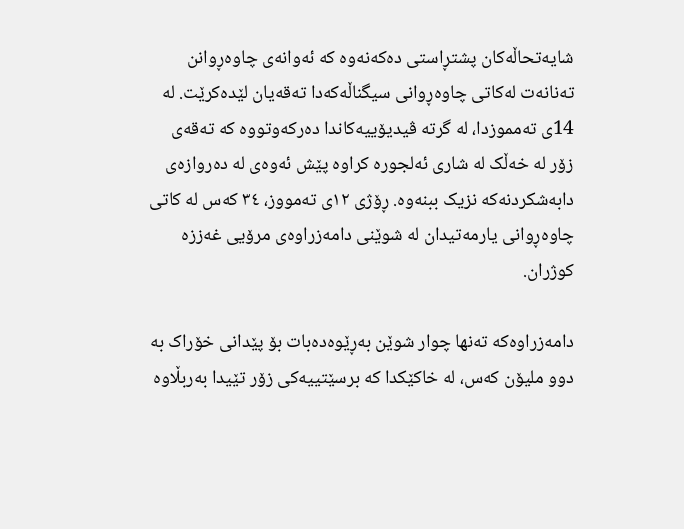شایەتحاڵەکان پشتڕاستی دەکەنەوە کە ئەوانەی چاوەڕوانن تەنانەت لەکاتی چاوەڕوانی سیگناڵەکەدا تەقەیان لێدەکرێت. لە 14ی تەمموزدا، لە گرتە ڤیدیۆییەکاندا دەرکەوتووە کە تەقەی زۆر لە خەڵک لە شاری ئەلجورە کراوە پێش ئەوەی لە دەروازەی دابەشکردنەکە نزیک ببنەوە. ڕۆژی ١٢ی تەمووز، ٣٤ کەس لە کاتی چاوەڕوانی یارمەتیدان لە شوێنی دامەزراوەى مرۆیی غەززە کوژران.

دامەزراوەکە تەنها چوار شوێن بەڕێوەدەبات بۆ پێدانى خۆراک بە دوو ملیۆن کەس، لە خاکێکدا کە برسێتییەکی زۆر تێیدا بەربڵاوە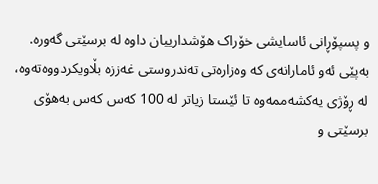و پسپۆڕانی ئاسایشی خۆراک هۆشدارییان داوە لە برسێتی گەورە. بەپێی ئەو ئامارانەی کە وەزارەتی تەندروستی غەززە بڵاویکردووەتەوە، لە ڕۆژی یەکشەممەوە تا ئێستا زیاتر لە 100 کەس کەس بەهۆی برسێتی و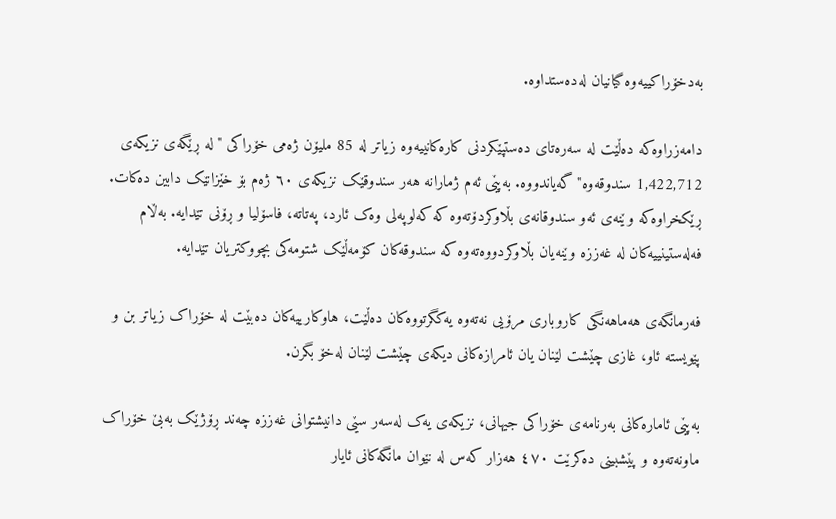بەدخۆراکییەوە گیانیان لەدەستداوە.

دامەزراوەکە دەڵێت لە سەرەتای دەستپێکردنی کارەکانییەوە زیاتر لە 85 ملیۆن ژەمی خۆراکی "لە ڕێگەی نزیکەی 1,422,712 سندوقەوە" گەیاندووە. بەپێی ئەم ژمارانە هەر سندوقێک نزیکەی ٦٠ ژەم بۆ خێزانێک دابین دەکات. ڕێکخراوەکە وێنەی ئەو سندوقانەی بڵاوکردۆتەوە کە کەلوپەلی وەک ئارد، پەتاتە، فاسۆلیا و ڕۆنی تێدایە. بەڵام فەلەستینییەکان لە غەززە وێنەیان بڵاوکردووەتەوە کە سندوقەکان کۆمەڵێک شتومەکی بچووکتریان تێدایە.

فەرمانگەی هەماهەنگی کاروباری مرۆیی نەتەوە یەکگرتووەکان دەڵێت، هاوکارییەکان دەبێت لە خۆراک زیاتر بن و پێویستە ئاو، غازی چێشت لێنان یان ئامرازەکانی دیکەی چێشت لێنان لەخۆ بگرن.

بەپێی ئامارەکانی بەرنامەی خۆراکى جیهانی، نزیکەی یەک لەسەر سێی دانیشتوانی غەززە چەند ڕۆژێک بەبێ خۆراک ماونەتەوە و پێشبینی دەکرێت ٤٧٠ هەزار کەس لە نێوان مانگەکانی ئایار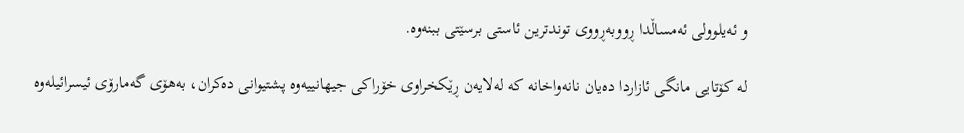و ئەیلوولی ئەمساڵدا ڕووبەڕووی توندترین ئاستی برسێتی ببنەوە.

لە کۆتایی مانگی ئازاردا دەیان نانەواخانە کە لەلایەن ڕێکخراوی خۆراکی جیهانییەوە پشتیوانی دەکران، بەهۆی گەمارۆی ئیسرائیلەوە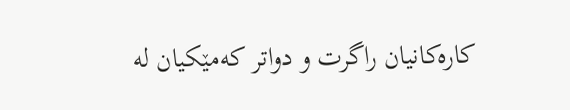کارەکانیان راگرت و دواتر کەمێکیان لە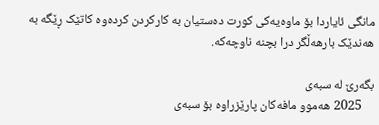مانگی ئایاردا بۆ ماوەیەکی کورت دەستیان بە کارکردن کردەوە کاتێک ڕێگە بە هەندێک بارهەڵگر درا بچنە ناوچەکە.

بگەرێ لە سبەی
    2025 هەموو مافەکان پارێزراوە بۆ سبەی